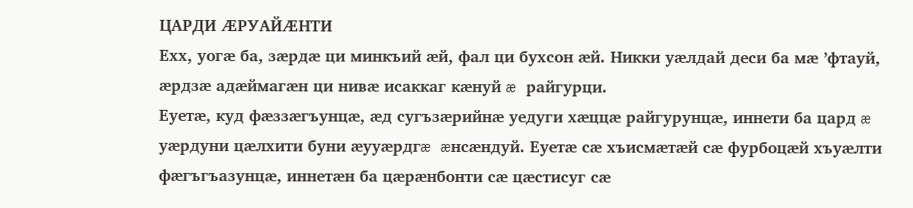ЦАРДИ ÆРУАЙÆНТИ
Ехх, уогæ ба, зæрдæ ци минкъий æй, фал ци бухсон æй. Никки уæлдай деси ба мæ ’фтауй, æрдзæ адæймагæн ци нивæ исаккаг кæнуй æ райгурци.
Еуетæ, куд фæззæгъунцæ, æд сугъзæрийнæ уедуги хæццæ райгурунцæ, иннети ба цард æ уæрдуни цæлхити буни æууæрдгæ æнсæндуй. Еуетæ сæ хъисмæтæй сæ фурбоцæй хъуæлти фæгъгъазунцæ, иннетæн ба цæрæнбонти сæ цæстисуг сæ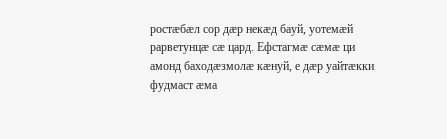ростæбæл сор дæр некæд бауй, уотемæй рарветунцæ сæ цард. Ефстагмæ сæмæ ци амонд баходæзмолæ кæнуй, е дæр уайтæкки фудмаст æма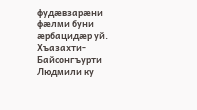фудæвзарæни фæлми буни æрбацидæр уй.
Хъазахти-Байсонгъурти Людмили ку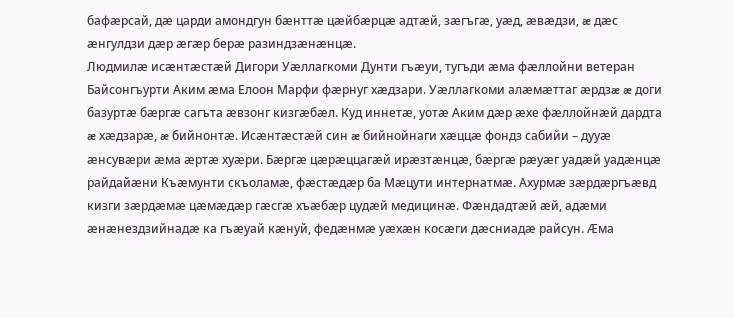бафæрсай, дæ царди амондгун бæнттæ цæйбæрцæ адтæй, зæгъгæ, уæд, æвæдзи, æ дæс æнгулдзи дæр æгæр берæ разиндзæнæнцæ.
Людмилæ исæнтæстæй Дигори Уæллагкоми Дунти гъæуи, тугъди æма фæллойни ветеран Байсонгъурти Аким æма Елоон Марфи фæрнуг хæдзари. Уæллагкоми алæмæттаг æрдзæ æ доги базуртæ бæргæ сагъта æвзонг кизгæбæл. Куд иннетæ, уотæ Аким дæр æхе фæллойнæй дардта æ хæдзарæ, æ бийнонтæ. Исæнтæстæй син æ бийнойнаги хæццæ фондз сабийи – дууæ æнсувæри æма æртæ хуæри. Бæргæ цæрæццагæй ирæзтæнцæ, бæргæ рæуæг уадæй уадæнцæ райдайæни Къæмунти скъоламæ, фæстæдæр ба Мæцути интернатмæ. Ахурмæ зæрдæргъæвд кизги зæрдæмæ цæмæдæр гæсгæ хъæбæр цудæй медицинæ. Фæндадтæй æй, адæми æнæнездзийнадæ ка гъæуай кæнуй, федæнмæ уæхæн косæги дæсниадæ райсун. Æма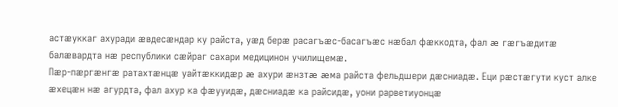астæуккаг ахуради æвдесæндар ку райста, уæд берæ расагъæс-басагъæс нæбал фæккодта, фал æ гæгъæдитæ балæвардта нæ республики сæйраг сахари медицинон училищемæ.
Пæр-пæргæнгæ ратахтæнцæ уайтæккидæр æ ахури æнзтæ æма райста фельдшери дæсниадæ. Еци рæстæгути куст алке æхецæн нæ агурдта, фал ахур ка фæууидæ, дæсниадæ ка райсидæ, уони рарветиуонцæ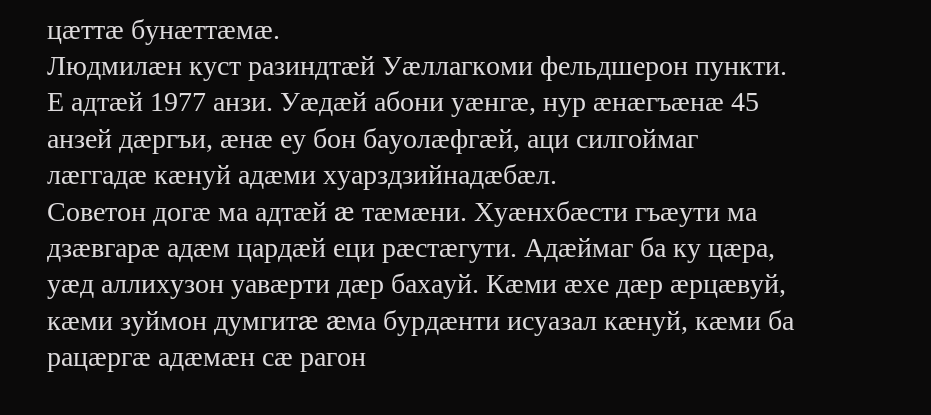цæттæ бунæттæмæ.
Людмилæн куст разиндтæй Уæллагкоми фельдшерон пункти. Е адтæй 1977 анзи. Уæдæй абони уæнгæ, нур æнæгъæнæ 45 анзей дæргъи, æнæ еу бон бауолæфгæй, аци силгоймаг лæггадæ кæнуй адæми хуарздзийнадæбæл.
Советон догæ ма адтæй æ тæмæни. Хуæнхбæсти гъæути ма дзæвгарæ адæм цардæй еци рæстæгути. Адæймаг ба ку цæра, уæд аллихузон уавæрти дæр бахауй. Кæми æхе дæр æрцæвуй, кæми зуймон думгитæ æма бурдæнти исуазал кæнуй, кæми ба рацæргæ адæмæн сæ рагон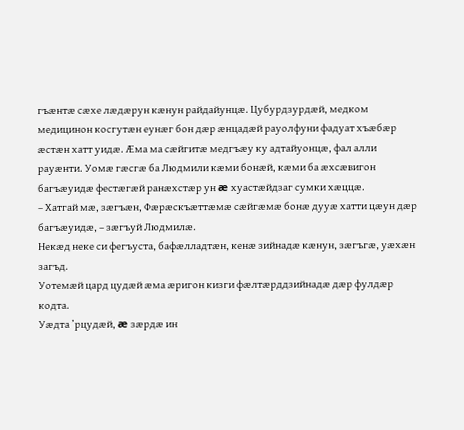гъæнтæ сæхе лæдæрун кæнун райдайунцæ. Цубурдзурдæй, медком медицинон косгутæн еунæг бон дæр æнцадæй рауолфуни фадуат хъæбæр æстæн хатт уидæ. Æма ма сæйгитæ медгъæу ку адтайуонцæ, фал алли рауæнти. Уомæ гæсгæ ба Людмили кæми бонæй, кæми ба æхсæвигон багъæуидæ фестæгæй ранæхстæр ун æ хуастæйдзаг сумки хæццæ.
– Хатгай мæ, зæгъæн, Фæрæскъæттæмæ сæйгæмæ бонæ дууæ хатти цæун дæр багъæуидæ, – зæгъуй Людмилæ.
Некæд неке си фегъуста, бафæлладтæн, кенæ зийнадæ кæнун, зæгъгæ, уæхæн загъд.
Уотемæй цард цудæй æма æригон кизги фæлтæрддзийнадæ дæр фулдæр кодта.
Уæдта ’рцудæй, æ зæрдæ ин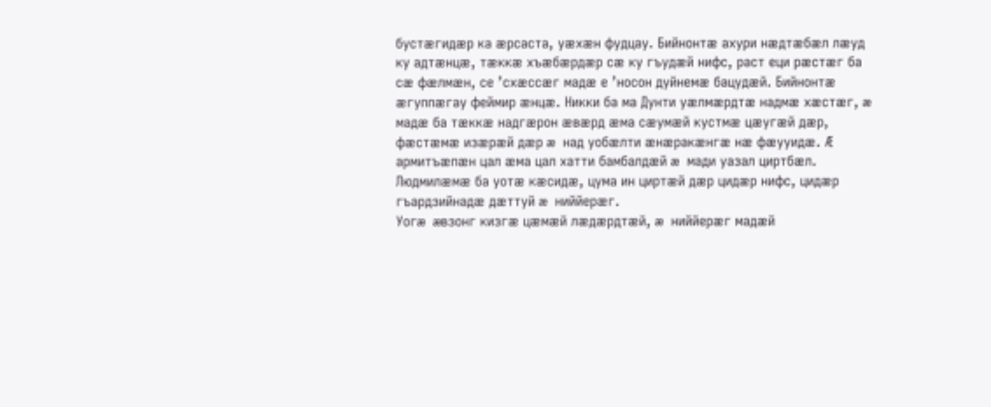бустæгидæр ка æрсаста, уæхæн фудцау. Бийнонтæ ахури нæдтæбæл лæуд ку адтæнцæ, тæккæ хъæбæрдæр сæ ку гъудæй нифс, раст еци рæстæг ба сæ фæлмæн, се ’схæссæг мадæ е ’носон дуйнемæ бацудæй. Бийнонтæ æгуппæгау феймир æнцæ. Никки ба ма Дунти уæлмæрдтæ надмæ хæстæг, æ мадæ ба тæккæ надгæрон æвæрд æма сæумæй кустмæ цæугæй дæр, фæстæмæ изæрæй дæр æ над уобæлти æнæракæнгæ нæ фæууидæ. Æ армитъæпæн цал æма цал хатти бамбалдæй æ мади уазал циртбæл. Людмилæмæ ба уотæ кæсидæ, цума ин циртæй дæр цидæр нифс, цидæр гъардзийнадæ дæттуй æ ниййерæг.
Уогæ æвзонг кизгæ цæмæй лæдæрдтæй, æ ниййерæг мадæй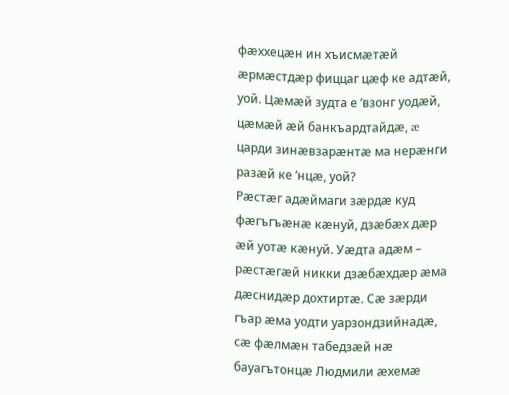фæххецæн ин хъисмæтæй æрмæстдæр фиццаг цæф ке адтæй, уой. Цæмæй зудта е ’взонг уодæй, цæмæй æй банкъардтайдæ, æ царди зинæвзарæнтæ ма нерæнги разæй ке ’нцæ, уой?
Рæстæг адæймаги зæрдæ куд фæгъгъæнæ кæнуй, дзæбæх дæр æй уотæ кæнуй. Уæдта адæм – рæстæгæй никки дзæбæхдæр æма дæснидæр дохтиртæ. Сæ зæрди гъар æма уодти уарзондзийнадæ, сæ фæлмæн табедзæй нæ бауагътонцæ Людмили æхемæ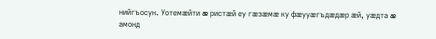нийгъосун. Уотемæйти æ ристæй еу гæзæмæ ку фæууæгъдæдæр æй, уæдта æ амонд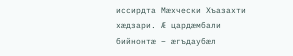иссирдта Мæхчески Хъазахти хæдзари. Æ цардæмбали бийнонтæ – æгъдаубæл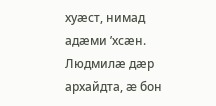хуæст, нимад адæми ’хсæн. Людмилæ дæр архайдта, æ бон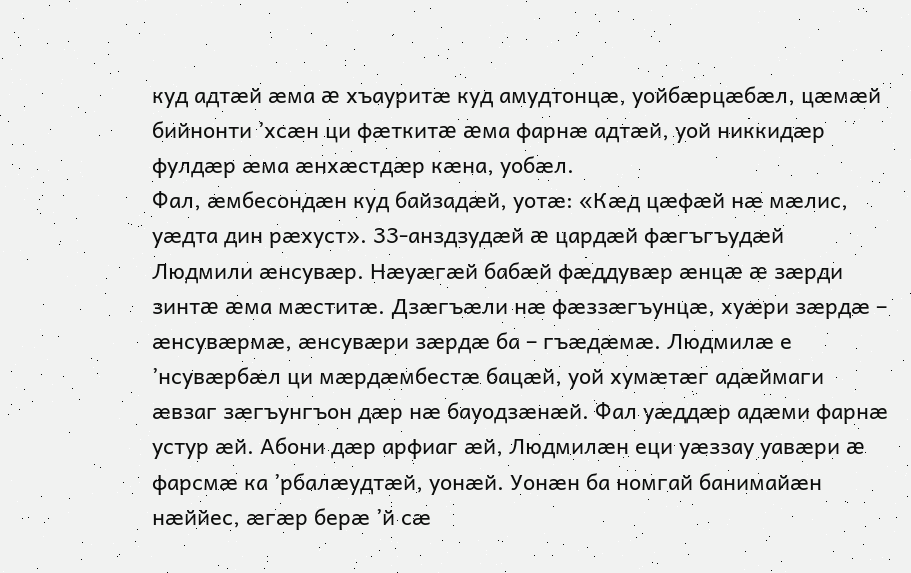куд адтæй æма æ хъауритæ куд амудтонцæ, уойбæрцæбæл, цæмæй бийнонти ’хсæн ци фæткитæ æма фарнæ адтæй, уой никкидæр фулдæр æма æнхæстдæр кæна, уобæл.
Фал, æмбесондæн куд байзадæй, уотæ: «Кæд цæфæй нæ мæлис, уæдта дин рæхуст». 33-анздзудæй æ цардæй фæгъгъудæй Людмили æнсувæр. Нæуæгæй бабæй фæддувæр æнцæ æ зæрди зинтæ æма мæститæ. Дзæгъæли нæ фæззæгъунцæ, хуæри зæрдæ – æнсувæрмæ, æнсувæри зæрдæ ба – гъæдæмæ. Людмилæ е ’нсувæрбæл ци мæрдæмбестæ бацæй, уой хумæтæг адæймаги æвзаг зæгъунгъон дæр нæ бауодзæнæй. Фал уæддæр адæми фарнæ устур æй. Абони дæр арфиаг æй, Людмилæн еци уæззау уавæри æ фарсмæ ка ’рбалæудтæй, уонæй. Уонæн ба номгай банимайæн нæййес, æгæр берæ ’й сæ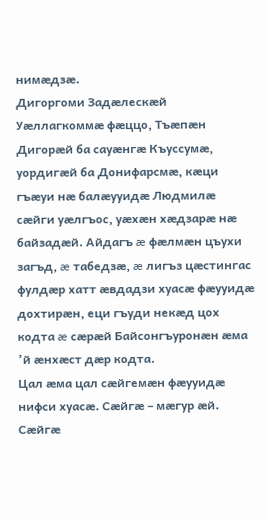нимæдзæ.
Дигоргоми Задæлескæй Уæллагкоммæ фæццо, Тъæпæн Дигорæй ба сауæнгæ Къуссумæ, уордигæй ба Донифарсмæ, кæци гъæуи нæ балæууидæ Людмилæ сæйги уæлгъос, уæхæн хæдзарæ нæ байзадæй. Айдагъ æ фæлмæн цъухи загъд, æ табедзæ, æ лигъз цæстингас фулдæр хатт æвдадзи хуасæ фæууидæ дохтирæн, еци гъуди некæд цох кодта æ сæрæй Байсонгъуронæн æма ’й æнхæст дæр кодта.
Цал æма цал сæйгемæн фæууидæ нифси хуасæ. Сæйгæ – мæгур æй. Сæйгæ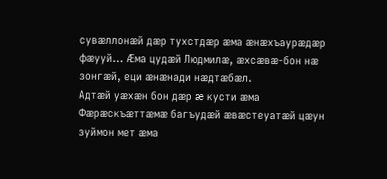сувæллонæй дæр тухстдæр æма æнæхъаурæдæр фæууй… Æма цудæй Людмилæ, æхсæвæ-бон нæ зонгæй, еци æнæнади нæдтæбæл.
Адтæй уæхæн бон дæр æ кусти æма Фæрæскъæттæмæ багъудæй æвæстеуатæй цæун зуймон мет æма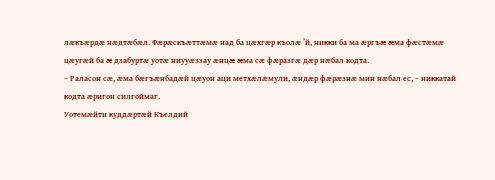лæкъæрдæ нæдтæбæл. Фæрæскъæттæмæ над ба цæхгæр къолæ ’й, никки ба ма æргъæ æма фæстæмæ цæугæй ба æ дзабуртæ уотæ ниууæззау æнцæ æма сæ фæразгæ дæр нæбал кодта.
– Раласон сæ, æма бæгъæнбадæй цæуон аци метхæлæмули, æндæр фæрæзнæ мин нæбал ес, – никкатай кодта æригон силгоймаг.
Уотемæйти куддæртæй Къелдий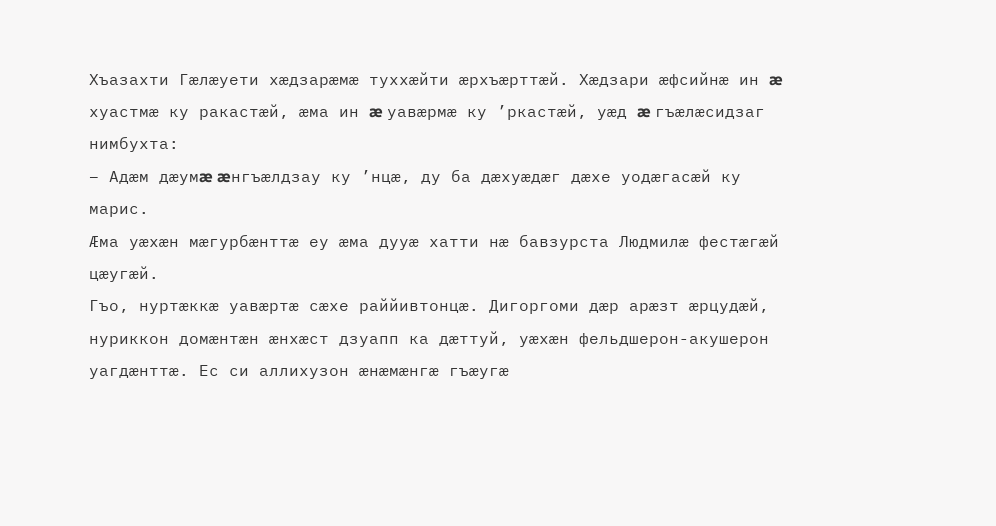Хъазахти Гæлæуети хæдзарæмæ туххæйти æрхъæрттæй. Хæдзари æфсийнæ ин æ хуастмæ ку ракастæй, æма ин æ уавæрмæ ку ’ркастæй, уæд æ гъæлæсидзаг нимбухта:
– Адæм дæумæ æнгъæлдзау ку ’нцæ, ду ба дæхуæдæг дæхе уодæгасæй ку марис.
Æма уæхæн мæгурбæнттæ еу æма дууæ хатти нæ бавзурста Людмилæ фестæгæй цæугæй.
Гъо, нуртæккæ уавæртæ сæхе раййивтонцæ. Дигоргоми дæр арæзт æрцудæй, нуриккон домæнтæн æнхæст дзуапп ка дæттуй, уæхæн фельдшерон-акушерон уагдæнттæ. Ес си аллихузон æнæмæнгæ гъæугæ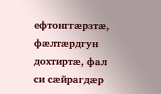ефтонггæрзтæ, фæлтæрдгун дохтиртæ, фал си сæйрагдæр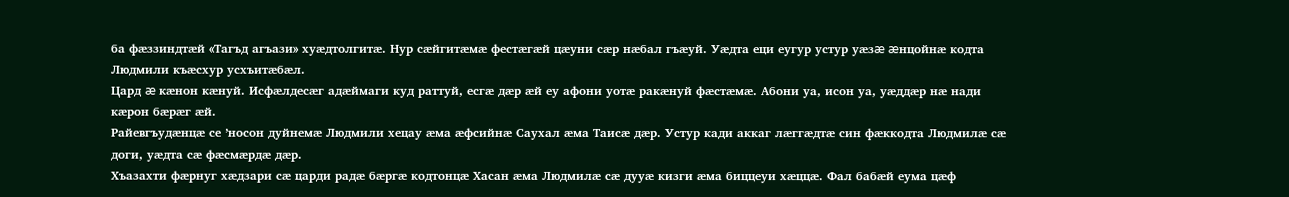ба фæззиндтæй «Тагъд агъази» хуæдтолгитæ. Нур сæйгитæмæ фестæгæй цæуни сæр нæбал гъæуй. Уæдта еци еугур устур уæзæ æнцойнæ кодта Людмили къæсхур усхъитæбæл.
Цард æ кæнон кæнуй. Исфæлдесæг адæймаги куд раттуй, есгæ дæр æй еу афони уотæ ракæнуй фæстæмæ. Абони уа, исон уа, уæддæр нæ нади кæрон бæрæг æй.
Райевгъудæнцæ се ’носон дуйнемæ Людмили хецау æма æфсийнæ Саухал æма Таисæ дæр. Устур кади аккаг лæггæдтæ син фæккодта Людмилæ сæ доги, уæдта сæ фæсмæрдæ дæр.
Хъазахти фæрнуг хæдзари сæ царди радæ бæргæ кодтонцæ Хасан æма Людмилæ сæ дууæ кизги æма биццеуи хæццæ. Фал бабæй еума цæф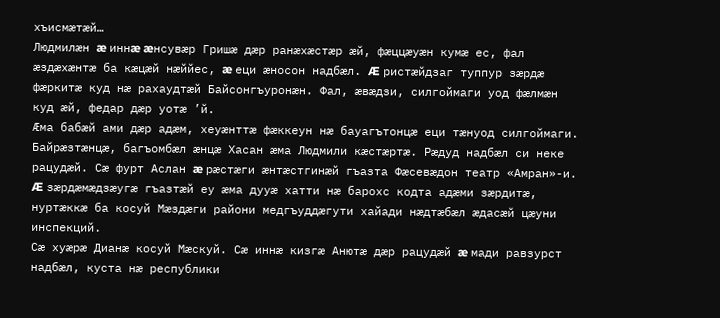хъисмæтæй…
Людмилæн æ иннæ æнсувæр Гришæ дæр ранæхæстæр æй, фæццæуæн кумæ ес, фал æздæхæнтæ ба кæцæй нæййес, æ еци æносон надбæл. Æ ристæйдзаг туппур зæрдæ фæркитæ куд нæ рахаудтæй Байсонгъуронæн. Фал, æвæдзи, силгоймаги уод фæлмæн куд æй, федар дæр уотæ ’й.
Æма бабæй ами дæр адæм, хеуæнттæ фæккеун нæ бауагътонцæ еци тæнуод силгоймаги.
Байрæзтæнцæ, багъомбæл æнцæ Хасан æма Людмили кæстæртæ. Рæдуд надбæл си неке рацудæй. Сæ фурт Аслан æ рæстæги æнтæстгинæй гъазта Фæсевæдон театр «Амран»-и. Æ зæрдæмæдзæугæ гъазтæй еу æма дууæ хатти нæ барохс кодта адæми зæрдитæ, нуртæккæ ба косуй Мæздæги райони медгъуддæгути хайади нæдтæбæл æдасæй цæуни инспекций.
Сæ хуæрæ Дианæ косуй Мæскуй. Сæ иннæ кизгæ Анютæ дæр рацудæй æ мади равзурст надбæл, куста нæ республики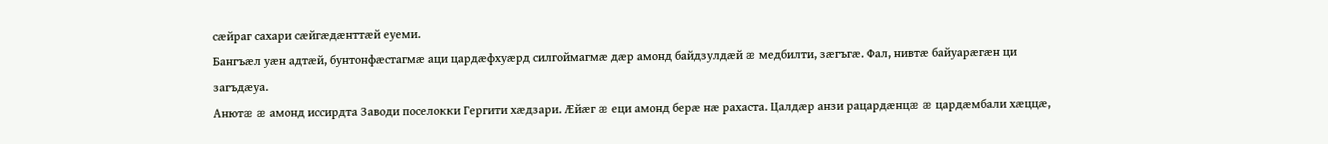сæйраг сахари сæйгæдæнттæй еуеми.
Бангъæл уæн адтæй, бунтонфæстагмæ аци цардæфхуæрд силгоймагмæ дæр амонд байдзулдæй æ медбилти, зæгъгæ. Фал, нивтæ байуарæгæн ци загъдæуа.
Анютæ æ амонд иссирдта Заводи поселокки Гергити хæдзари. Æйæг æ еци амонд берæ нæ рахаста. Цалдæр анзи рацардæнцæ æ цардæмбали хæццæ,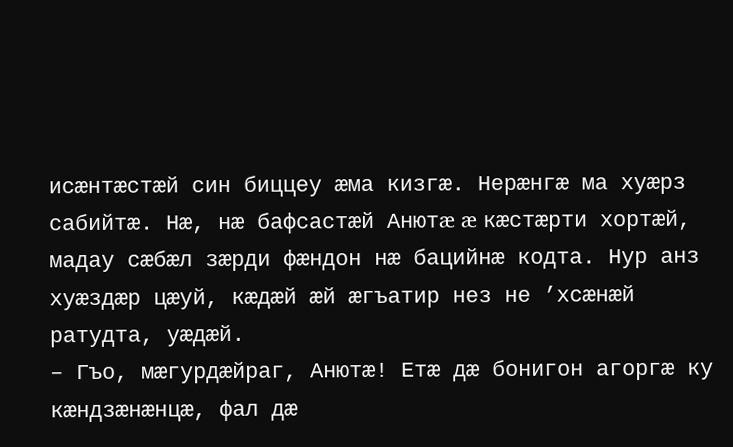исæнтæстæй син биццеу æма кизгæ. Нерæнгæ ма хуæрз сабийтæ. Нæ, нæ бафсастæй Анютæ æ кæстæрти хортæй, мадау сæбæл зæрди фæндон нæ бацийнæ кодта. Нур анз хуæздæр цæуй, кæдæй æй æгъатир нез не ’хсæнæй ратудта, уæдæй.
– Гъо, мæгурдæйраг, Анютæ! Етæ дæ бонигон агоргæ ку кæндзæнæнцæ, фал дæ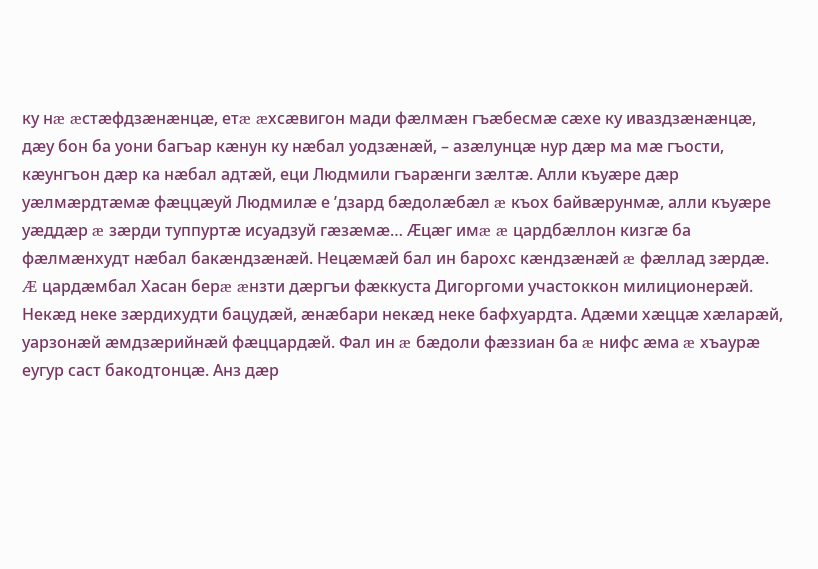ку нæ æстæфдзæнæнцæ, етæ æхсæвигон мади фæлмæн гъæбесмæ сæхе ку иваздзæнæнцæ, дæу бон ба уони багъар кæнун ку нæбал уодзæнæй, – азæлунцæ нур дæр ма мæ гъости, кæунгъон дæр ка нæбал адтæй, еци Людмили гъарæнги зæлтæ. Алли къуæре дæр уæлмæрдтæмæ фæццæуй Людмилæ е ’дзард бæдолæбæл æ къох байвæрунмæ, алли къуæре уæддæр æ зæрди туппуртæ исуадзуй гæзæмæ… Æцæг имæ æ цардбæллон кизгæ ба фæлмæнхудт нæбал бакæндзæнæй. Нецæмæй бал ин барохс кæндзæнæй æ фæллад зæрдæ.
Æ цардæмбал Хасан берæ æнзти дæргъи фæккуста Дигоргоми участоккон милиционерæй. Некæд неке зæрдихудти бацудæй, æнæбари некæд неке бафхуардта. Адæми хæццæ хæларæй, уарзонæй æмдзæрийнæй фæццардæй. Фал ин æ бæдоли фæззиан ба æ нифс æма æ хъаурæ еугур саст бакодтонцæ. Анз дæр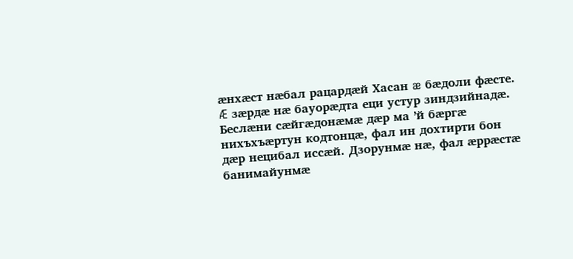æнхæст нæбал рацардæй Хасан æ бæдоли фæсте. Æ зæрдæ нæ бауорæдта еци устур зиндзийнадæ.
Беслæни сæйгæдонæмæ дæр ма ’й бæргæ нихъхъæртун кодтонцæ, фал ин дохтирти бон дæр нецибал иссæй. Дзорунмæ нæ, фал æррæстæ банимайунмæ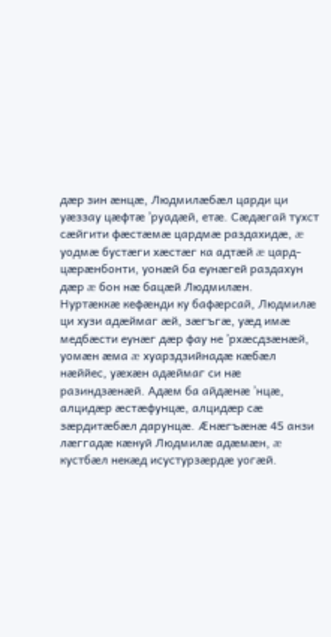дæр зин æнцæ, Людмилæбæл царди ци уæззау цæфтæ ’руадæй, етæ. Сæдæгай тухст сæйгити фæстæмæ цардмæ раздахидæ, æ уодмæ бустæги хæстæг ка адтæй æ цард-цæрæнбонти, уонæй ба еунæгей раздахун дæр æ бон нæ бацæй Людмилæн.
Нуртæккæ кефæнди ку бафæрсай, Людмилæ ци хузи адæймаг æй, зæгъгæ, уæд имæ медбæсти еунæг дæр фау не ’рхæсдзæнæй, уомæн æма æ хуарздзийнадæ кæбæл нæййес, уæхæн адæймаг си нæ разиндзæнæй. Адæм ба айдæнæ ’нцæ, алцидæр æстæфунцæ, алцидæр сæ зæрдитæбæл дарунцæ. Æнæгъæнæ 45 анзи лæггадæ кæнуй Людмилæ адæмæн, æ кустбæл некæд исустурзæрдæ уогæй.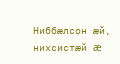Ниббæлсон æй, нихсистæй æ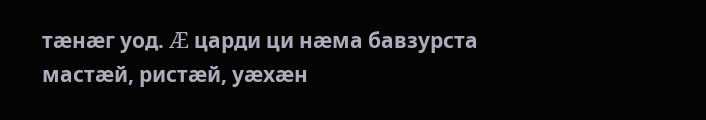тæнæг уод. Æ царди ци нæма бавзурста мастæй, ристæй, уæхæн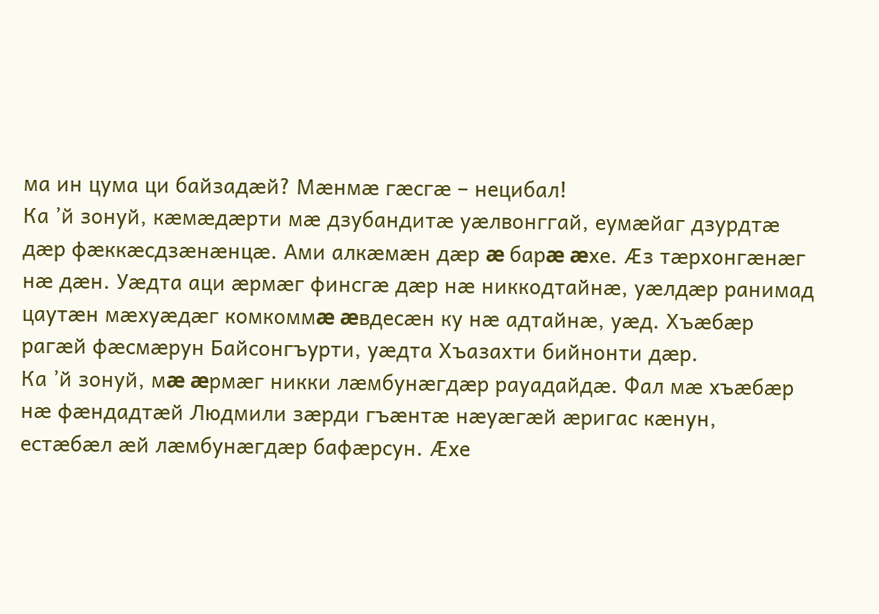ма ин цума ци байзадæй? Мæнмæ гæсгæ – нецибал!
Ка ’й зонуй, кæмæдæрти мæ дзубандитæ уæлвонггай, еумæйаг дзурдтæ дæр фæккæсдзæнæнцæ. Ами алкæмæн дæр æ барæ æхе. Æз тæрхонгæнæг нæ дæн. Уæдта аци æрмæг финсгæ дæр нæ никкодтайнæ, уæлдæр ранимад цаутæн мæхуæдæг комкоммæ æвдесæн ку нæ адтайнæ, уæд. Хъæбæр рагæй фæсмæрун Байсонгъурти, уæдта Хъазахти бийнонти дæр.
Ка ’й зонуй, мæ æрмæг никки лæмбунæгдæр рауадайдæ. Фал мæ хъæбæр нæ фæндадтæй Людмили зæрди гъæнтæ нæуæгæй æригас кæнун, естæбæл æй лæмбунæгдæр бафæрсун. Æхе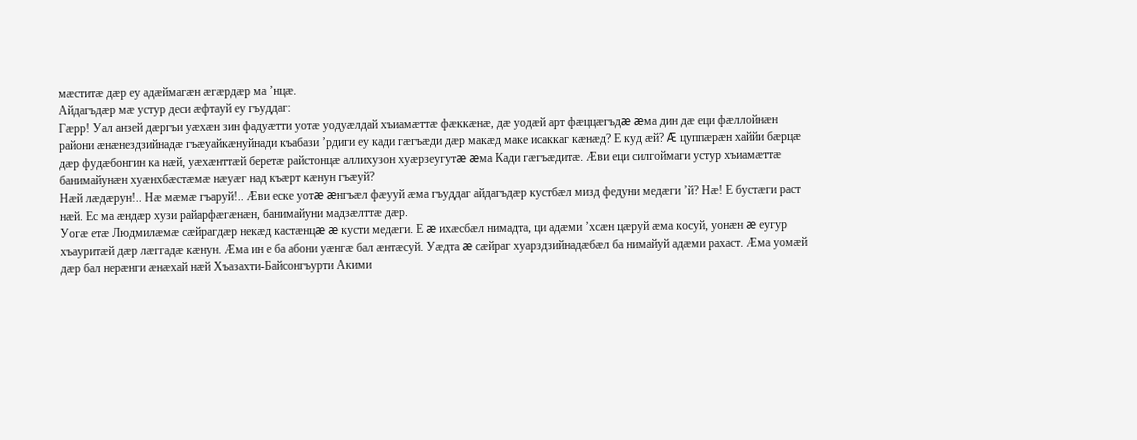мæститæ дæр еу адæймагæн æгæрдæр ма ’нцæ.
Айдагъдæр мæ устур деси æфтауй еу гъуддаг:
Гæрр! Уал анзей дæргъи уæхæн зин фадуæтти уотæ уодуæлдай хъиамæттæ фæккæнæ, дæ уодæй арт фæццæгъдæ æма дин дæ еци фæллойнæн райони æнæнездзийнадæ гъæуайкæнуйнади къабази ’рдиги еу кади гæгъæди дæр макæд маке исаккаг кæнæд? Е куд æй? Æ цуппæрæн хаййи бæрцæ дæр фудæбонгин ка нæй, уæхæнттæй беретæ райстонцæ аллихузон хуæрзеугутæ æма Кади гæгъæдитæ. Æви еци силгоймаги устур хъиамæттæ банимайунæн хуæнхбæстæмæ нæуæг над къæрт кæнун гъæуй?
Нæй лæдæрун!.. Нæ мæмæ гъаруй!.. Æви еске уотæ æнгъæл фæууй æма гъуддаг айдагъдæр кустбæл мизд федуни медæги ’й? Нæ! Е бустæги раст нæй. Ес ма æндæр хузи райарфæгæнæн, банимайуни мадзæлттæ дæр.
Уогæ етæ Людмилæмæ сæйрагдæр некæд кастæнцæ æ кусти медæги. Е æ ихæсбæл нимадта, ци адæми ’хсæн цæруй æма косуй, уонæн æ еугур хъауритæй дæр лæггадæ кæнун. Æма ин е ба абони уæнгæ бал æнтæсуй. Уæдта æ сæйраг хуарздзийнадæбæл ба нимайуй адæми рахаст. Æма уомæй дæр бал нерæнги æнæхай нæй Хъазахти-Байсонгъурти Акими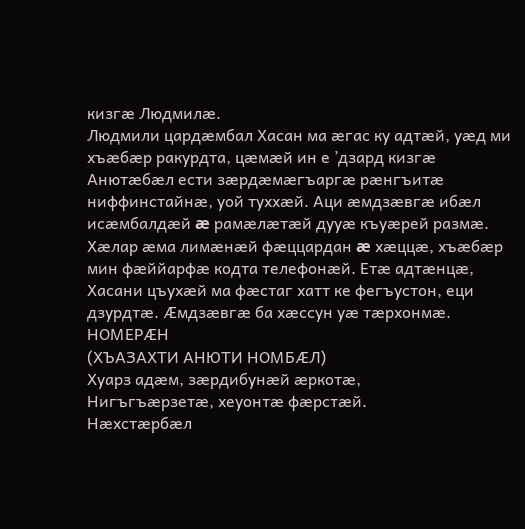кизгæ Людмилæ.
Людмили цардæмбал Хасан ма æгас ку адтæй, уæд ми хъæбæр ракурдта, цæмæй ин е ’дзард кизгæ Анютæбæл ести зæрдæмæгъаргæ рæнгъитæ ниффинстайнæ, уой туххæй. Аци æмдзæвгæ ибæл исæмбалдæй æ рамæлæтæй дууæ къуæрей размæ. Хæлар æма лимæнæй фæццардан æ хæццæ, хъæбæр мин фæййарфæ кодта телефонæй. Етæ адтæнцæ, Хасани цъухæй ма фæстаг хатт ке фегъустон, еци дзурдтæ. Æмдзæвгæ ба хæссун уæ тæрхонмæ.
НОМЕРÆН
(ХЪАЗАХТИ АНЮТИ НОМБÆЛ)
Хуарз адæм, зæрдибунæй æркотæ,
Нигъгъæрзетæ, хеуонтæ фæрстæй.
Нæхстæрбæл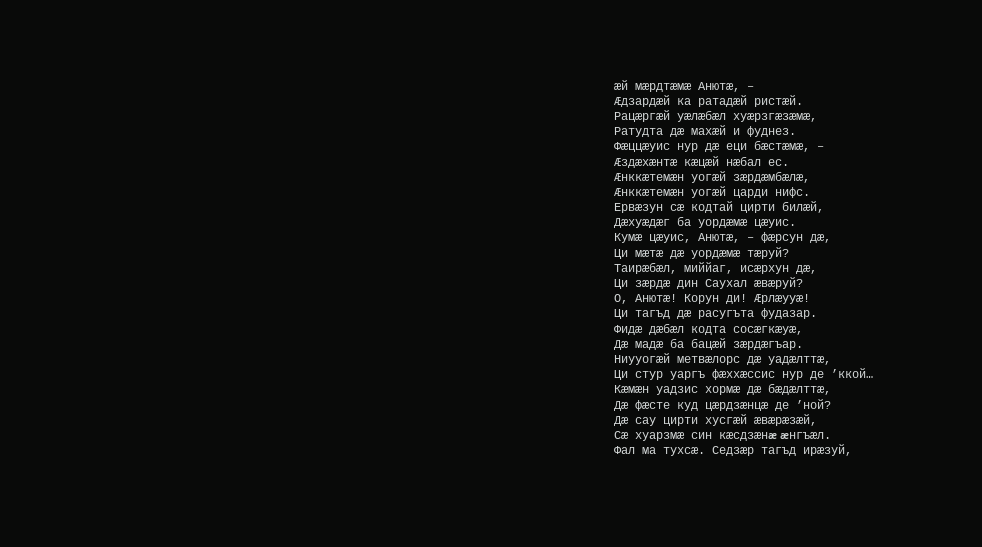æй мæрдтæмæ Анютæ, –
Æдзардæй ка ратадæй ристæй.
Рацæргæй уæлæбæл хуæрзгæзæмæ,
Ратудта дæ махæй и фуднез.
Фæццæуис нур дæ еци бæстæмæ, –
Æздæхæнтæ кæцæй нæбал ес.
Æнккæтемæн уогæй зæрдæмбæлæ,
Æнккæтемæн уогæй царди нифс.
Ервæзун сæ кодтай цирти билæй,
Дæхуæдæг ба уордæмæ цæуис.
Кумæ цæуис, Анютæ, – фæрсун дæ,
Ци мæтæ дæ уордæмæ тæруй?
Таирæбæл, миййаг, исæрхун дæ,
Ци зæрдæ дин Саухал æвæруй?
О, Анютæ! Корун ди! Æрлæууæ!
Ци тагъд дæ расугъта фудазар.
Фидæ дæбæл кодта сосæгкæуæ,
Дæ мадæ ба бацæй зæрдæгъар.
Ниууогæй метвæлорс дæ уадæлттæ,
Ци стур уаргъ фæххæссис нур де ’ккой…
Кæмæн уадзис хормæ дæ бæдæлттæ,
Дæ фæсте куд цæрдзæнцæ де ’ной?
Дæ сау цирти хусгæй æвæрæзæй,
Сæ хуарзмæ син кæсдзæнæ æнгъæл.
Фал ма тухсæ. Седзæр тагъд ирæзуй,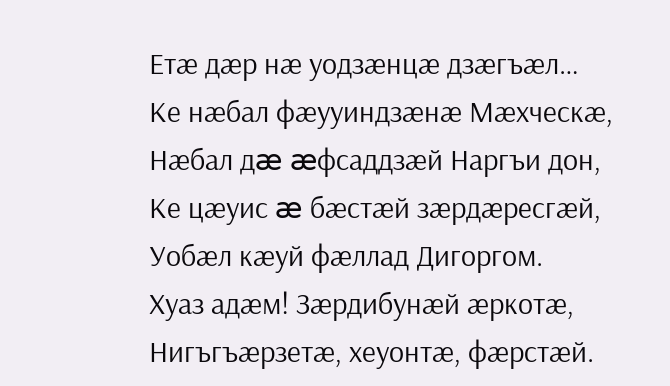Етæ дæр нæ уодзæнцæ дзæгъæл…
Ке нæбал фæууиндзæнæ Мæхческæ,
Нæбал дæ æфсаддзæй Наргъи дон,
Ке цæуис æ бæстæй зæрдæресгæй,
Уобæл кæуй фæллад Дигоргом.
Хуаз адæм! Зæрдибунæй æркотæ,
Нигъгъæрзетæ, хеуонтæ, фæрстæй.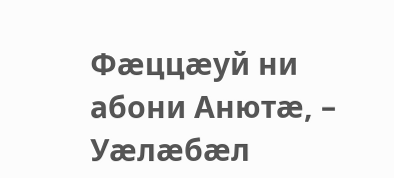Фæццæуй ни абони Анютæ, –
Уæлæбæл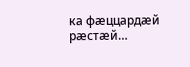ка фæццардæй рæстæй…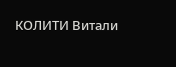КОЛИТИ Витали